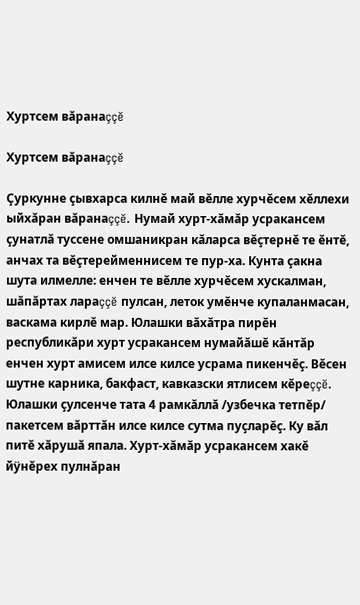Хуртсем вăранаççĕ

Хуртсем вăранаççĕ

Çуркунне çывхарса килнĕ май вĕлле хурчĕсем хĕллехи ыйхăран вăранаççĕ. Нумай хурт-хăмăр усракансем çунатлă туссене омшаникран кăларса вĕçтернĕ те ĕнтĕ, анчах та вĕçтерейменнисем те пур-ха. Кунта çакна шута илмелле: енчен те вĕлле хурчĕсем хускалман, шăпăртах лараççĕ пулсан, леток умĕнче купаланмасан, васкама кирлĕ мар. Юлашки вăхăтра пирĕн республикăри хурт усракансем нумайăшĕ кăнтăр енчен хурт амисем илсе килсе усрама пикенчĕç. Вĕсен шутне карника, бакфаст, кавказски ятлисем кĕреççĕ. Юлашки çулсенче тата 4 рамкăллă /узбечка тетпĕр/ пакетсем вăрттăн илсе килсе сутма пуçларĕç. Ку вăл питĕ хăрушă япала. Хурт-хăмăр усракансем хакĕ йÿнĕрех пулнăран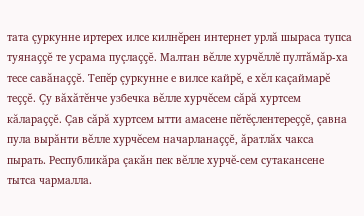тата çуркунне иртерех илсе килнĕрен интернет урлă шыраса тупса туянаççĕ те усрама пуçлаççĕ. Малтан вĕлле хурчĕллĕ пултăмăр-ха тесе савăнаççĕ. Тепĕр çуркунне е вилсе кайрĕ, е хĕл каçаймарĕ теççĕ. Çу вăхăтĕнче узбечка вĕлле хурчĕсем сăрă хуртсем кăлараççĕ. Çав сăрă хуртсем ытти амасене пĕтĕçлентереççĕ, çавна пула вырăнти вĕлле хурчĕсем начарланаççĕ, ăратлăх чакса пырать. Республикăра çакăн пек вĕлле хурчĕ-сем сутакансене тытса чармалла.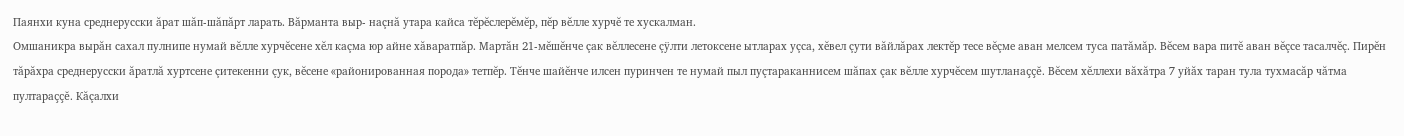Паянхи куна среднерусски ăрат шăп-шăпăрт ларать. Вăрманта выр- наçнă утара кайса тĕрĕслерĕмĕр, пĕр вĕлле хурчĕ те хускалман.
Омшаникра вырăн сахал пулнипе нумай вĕлле хурчĕсене хĕл каçма юр айне хăваратпăр. Мартăн 21-мĕшĕнче çак вĕллесене çÿлти летоксене ытларах уçса, хĕвел çути вăйлăрах лектĕр тесе вĕçме аван мелсем туса патăмăр. Вĕсем вара питĕ аван вĕçсе тасалчĕç. Пирĕн тăрăхра среднерусски ăратлă хуртсене çитекенни çук, вĕсене «районированная порода» тетпĕр. Тĕнче шайĕнче илсен пуринчен те нумай пыл пуçтараканнисем шăпах çак вĕлле хурчĕсем шутланаççĕ. Вĕсем хĕллехи вăхăтра 7 уйăх таран тула тухмасăр чăтма пултараççĕ. Кăçалхи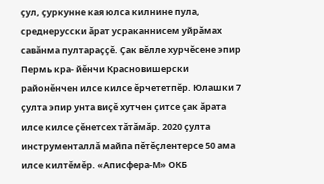çул, çуркунне кая юлса килнине пула, среднерусски ăрат усраканнисем уйрăмах савăнма пултараççĕ. Çак вĕлле хурчĕсене эпир Пермь кра- йĕнчи Красновишерски районĕнчен илсе килсе ĕрчететпĕр. Юлашки 7 çулта эпир унта виçĕ хутчен çитсе çак ăрата илсе килсе çĕнетсех тăтăмăр. 2020 çулта инструменталлă майпа пĕтĕçлентерсе 50 ама илсе килтĕмĕр. «Аписфера-М» ОКБ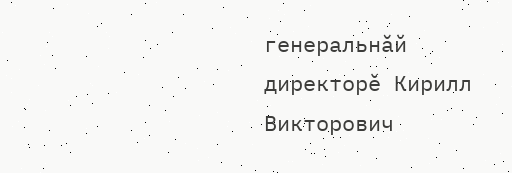генеральнăй директорĕ Кирилл Викторович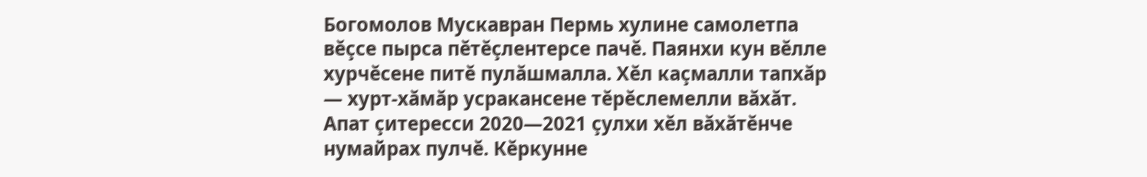Богомолов Мускавран Пермь хулине самолетпа вĕçсе пырса пĕтĕçлентерсе пачĕ. Паянхи кун вĕлле хурчĕсене питĕ пулăшмалла. Хĕл каçмалли тапхăр — хурт-хăмăр усракансене тĕрĕслемелли вăхăт. Апат çитересси 2020—2021 çулхи хĕл вăхăтĕнче нумайрах пулчĕ. Кĕркунне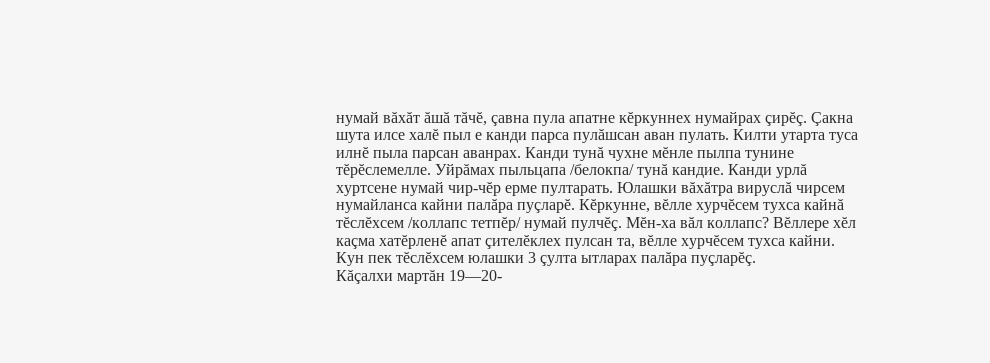нумай вăхăт ăшă тăчĕ, çавна пула апатне кĕркуннех нумайрах çирĕç. Çакна шута илсе халĕ пыл е канди парса пулăшсан аван пулать. Килти утарта туса илнĕ пыла парсан аванрах. Канди тунă чухне мĕнле пылпа тунине тĕрĕслемелле. Уйрăмах пыльцапа /белокпа/ тунă кандие. Канди урлă хуртсене нумай чир-чĕр ерме пултарать. Юлашки вăхăтра вируслă чирсем нумайланса кайни палăра пуçларĕ. Кĕркунне, вĕлле хурчĕсем тухса кайнă тĕслĕхсем /коллапс тетпĕр/ нумай пулчĕç. Мĕн-ха вăл коллапс? Вĕллере хĕл каçма хатĕрленĕ апат çителĕклех пулсан та, вĕлле хурчĕсем тухса кайни. Кун пек тĕслĕхсем юлашки 3 çулта ытларах палăра пуçларĕç.
Кăçалхи мартăн 19—20-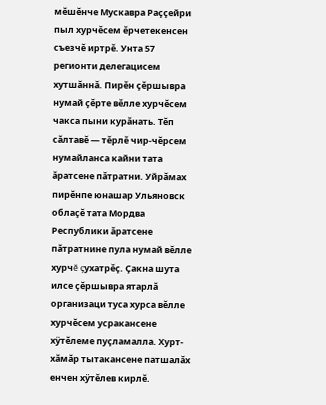мĕшĕнче Мускавра Раççейри пыл хурчĕсем ĕрчетекенсен съезчĕ иртрĕ. Унта 57 регионти делегацисем хутшăннă. Пирĕн çĕршывра нумай çĕрте вĕлле хурчĕсем чакса пыни курăнать. Тĕп сăлтавĕ — тĕрлĕ чир-чĕрсем нумайланса кайни тата ăратсене пăтратни. Уйрăмах пирĕнпе юнашар Ульяновск облаçĕ тата Мордва Республики ăратсене пăтратнине пула нумай вĕлле хурчĕ çухатрĕç. Çакна шута илсе çĕршывра ятарлă организаци туса хурса вĕлле хурчĕсем усракансене хÿтĕлеме пуçламалла. Хурт-хăмăр тытакансене патшалăх енчен хÿтĕлев кирлĕ.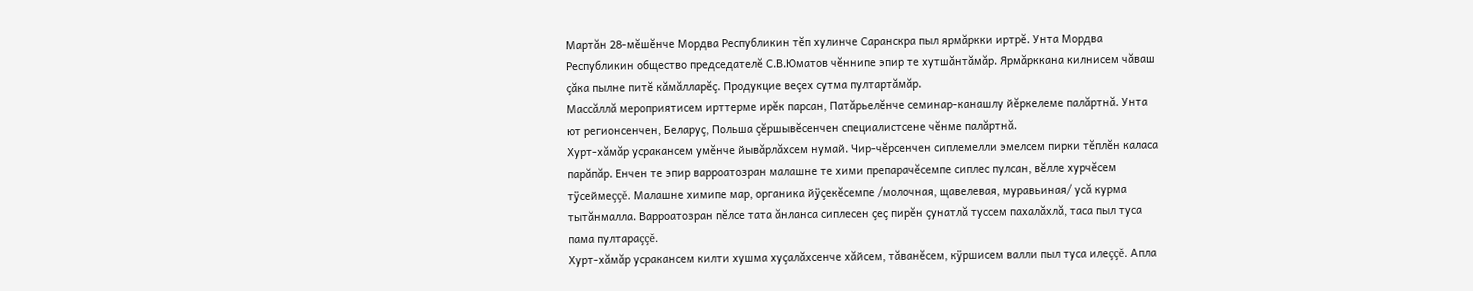Мартăн 28-мĕшĕнче Мордва Республикин тĕп хулинче Саранскра пыл ярмăркки иртрĕ. Унта Мордва Республикин общество председателĕ С.В.Юматов чĕннипе эпир те хутшăнтăмăр. Ярмăрккана килнисем чăваш çăка пылне питĕ кăмăлларĕç. Продукцие веçех сутма пултартăмăр.
Массăллă мероприятисем ирттерме ирĕк парсан, Патăрьелĕнче семинар-канашлу йĕркелеме палăртнă. Унта ют регионсенчен, Беларуç, Польша çĕршывĕсенчен специалистсене чĕнме палăртнă.
Хурт-хăмăр усракансем умĕнче йывăрлăхсем нумай. Чир-чĕрсенчен сиплемелли эмелсем пирки тĕплĕн каласа парăпăр. Енчен те эпир варроатозран малашне те хими препарачĕсемпе сиплес пулсан, вĕлле хурчĕсем тÿсеймеççĕ. Малашне химипе мар, органика йÿçекĕсемпе /молочная, щавелевая, муравьиная/ усă курма тытăнмалла. Варроатозран пĕлсе тата ăнланса сиплесен çеç пирĕн çунатлă туссем пахалăхлă, таса пыл туса пама пултараççĕ.
Хурт-хăмăр усракансем килти хушма хуçалăхсенче хăйсем, тăванĕсем, кÿршисем валли пыл туса илеççĕ. Апла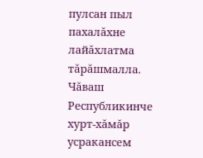пулсан пыл пахалăхне лайăхлатма тăрăшмалла. Чăваш Республикинче хурт-хăмăр усракансем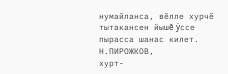нумайланса, вĕлле хурчĕ тытакансен йышĕ ÿссе пырасса шанас килет.
Н.ПИРОЖКОВ,
хурт-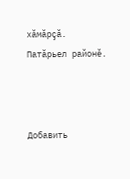хăмăрçă.
Патăрьел районĕ.



Добавить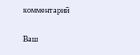комментарий

Ваш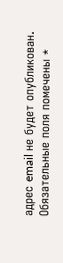адрес email не будет опубликован. Обязательные поля помечены *